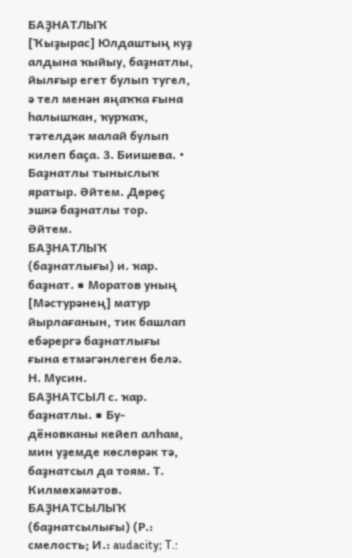БАҘНАТЛЫҠ
[Ҡыҙырас] Юлдаштың куҙ алдына ҡыйыу, баҙнатлы, йылғыр егет булып тугел, ә тел менән яңаҡҡа ғына һалышҡан, ҡурҡаҡ, тәтелдәк малай булып килеп баҫа. 3. Биишева. • Баҙнатлы тыныслыҡ яратыр. Әйтем. Дөрөҫ эшкә баҙнатлы тор. Әйтем.
БАҘНАТЛЫҠ (баҙнатлығы) и. ҡар. баҙнат. ■ Моратов уның [Мәстурәнең] матур йырлағанын, тик башлап ебәрергә баҙнатлығы ғына етмәгәнлеген белә. Н. Мусин.
БАҘНАТСЫЛ с. ҡар. баҙнатлы. ■ Бу-дёновканы кейеп алһам, мин уҙемде көслөрәк тә, баҙнатсыл да тоям. Т. Килмөхәмәтов.
БАҘНАТСЫЛЫҠ (баҙнатсылығы) (Р.: смелость; И.: audacity; T.: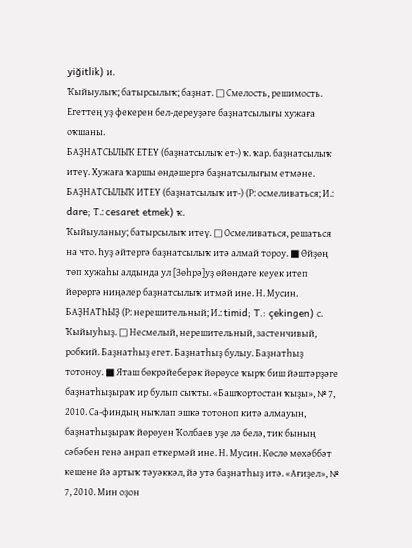yiğitlik) и.
Ҡыйыулыҡ; батырсылыҡ; баҙнат. □ Смелость, решимость. Егеттең уҙ фекерен бел-дереуҙәге баҙнатсылығы хужаға оҡшаны.
БАҘНАТСЫЛЫҠ ЕТЕҮ (баҙнатсылыҡ ет-) ҡ. ҡар. баҙнатсылыҡ итеү. Хужаға ҡаршы өндәшергә баҙнатсылығым етмәне.
БАҘНАТСЫЛЫҠ ИТЕҮ (баҙнатсылыҡ ит-) (Р: осмеливаться; И.: dare; Т.: cesaret etmek) ҡ.
Ҡыйыуланыу; батырсылыҡ итеү. □ Осмеливаться, решаться на что. Һуҙ әйтергә баҙнатсылыҡ итә алмай тороу. ■ Өйҙөң төп хужаһы алдында ул [Зөһрә]уҙ өйөндәге кеуек итеп йөрөргә ниңәлер баҙнатсылыҡ итмәй ине. Н. Мусин.
БАҘНАТҺЫҘ (Р: нерешительный; И.: timid; T.: çekingen) с.
Ҡыйыуһыҙ. □ Несмелый, нерешительный, застенчивый, робкий. Баҙнатһыҙ егет. Баҙнатһыҙ булыу. Баҙнатһыҙ тотоноу. ■ Яташ бөкрәйеберәк йөрөусе ҡырҡ биш йәштәрҙәге баҙнатһыҙыраҡ ир булып сыҡты. «Башҡортостан ҡыҙы», № 7, 2010. Са-финдың ныҡлап эшкә тотоноп китә алмауын, баҙнатһыҙыраҡ йөрөуен Ҡолбаев уҙе лә белә, тик бының сәбәбен генә анрап еткермәй ине. Н. Мусин. Көслө мөхәббәт кешене йә артыҡ тәуәккәл, йә утә баҙнатһыҙ итә. «Ағиҙел», № 7, 2010. Мин оҙон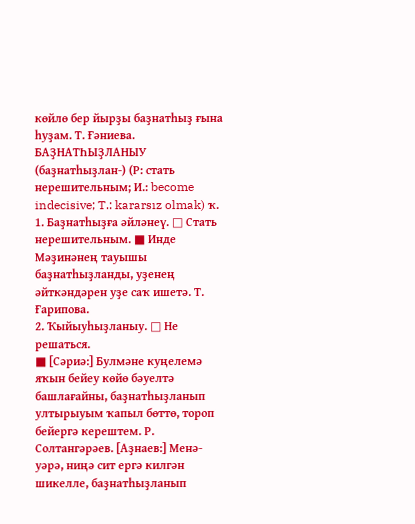көйлө бер йырҙы баҙнатһыҙ ғына һуҙам. Т. Ғәниева.
БАҘНАТҺЫҘЛАНЫУ (баҙнатһыҙлан-) (Р: стать нерешительным; И.: become indecisive; T.: kararsız olmak) ҡ.
1. Баҙнатһыҙға әйләнеү. □ Стать нерешительным. ■ Инде Мәҙинәнең тауышы баҙнатһыҙланды, уҙенең әйткәндәрен уҙе саҡ ишетә. Т. Ғарипова.
2. Ҡыйыуһыҙланыу. □ Не решаться.
■ [Сәриә:] Булмәне куңелемә яҡын бейеу көйө бәуелтә башлағайны, баҙнатһыҙланып ултырыуым ҡапыл бөттө, тороп бейергә керештем. Р. Солтангәрәев. [Аҙнаев:] Менә-уәрә, ниңә сит ергә килгән шикелле, баҙнатһыҙланып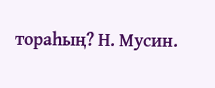тораһың? Н. Мусин.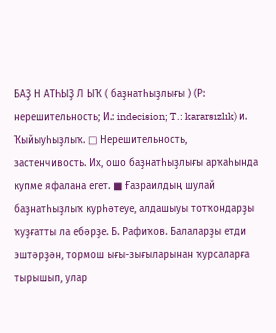БАҘ Н АТҺЫҘ Л ЫҠ ( баҙнатһыҙлығы ) (Р: нерешительность; И.: indecision; T.: kararsızlık) и.
Ҡыйыуһыҙлыҡ. □ Нерешительность, застенчивость. Их, ошо баҙнатһыҙлығы арҡаһында купме яфалана егет. ■ Ғазраилдың шулай баҙнатһыҙлыҡ курһәтеуе, алдашыуы тотҡондарҙы ҡуҙғатты ла ебәрҙе. Б. Рафиҡов. Балаларҙы етди эштәрҙән, тормош ығы-зығыларынан ҡурсаларға тырышып, улар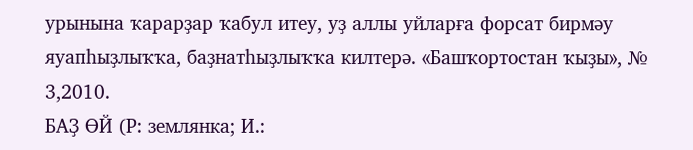урынына ҡарарҙар ҡабул итеу, уҙ аллы уйларға форсат бирмәу яуапһыҙлыҡҡа, баҙнатһыҙлыҡҡа килтерә. «Башҡортостан ҡыҙы», № 3,2010.
БАҘ ӨЙ (Р: землянка; И.: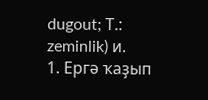dugout; Т.: zeminlik) и.
1. Ергә ҡаҙып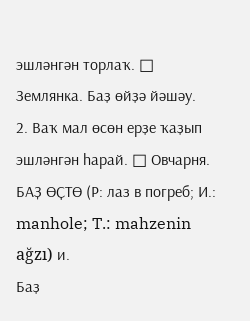эшләнгән торлаҡ. □ Землянка. Баҙ өйҙә йәшәу.
2. Ваҡ мал өсөн ерҙе ҡаҙып эшләнгән һарай. □ Овчарня.
БАҘ ӨҪТӨ (Р: лаз в погреб; И.: manhole; T.: mahzenin ağzı) и.
Баҙ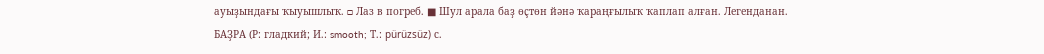ауыҙындағы ҡыуышлыҡ. □ Лаз в погреб. ■ Шул арала баҙ өҫтөн йәнә ҡараңғылыҡ ҡаплап алған. Легенданан.
БАҘРА (Р: гладкий; И.: smooth; Т.: pürüzsüz) с.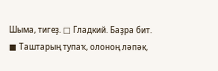Шыма, тигеҙ. □ Гладкий. Баҙра бит.
■ Таштарың тупаҡ, олоноң ләпәк,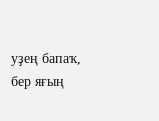уҙең бапаҡ, бер яғың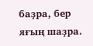баҙра, бер яғың шаҙра.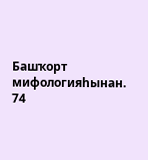Башҡорт мифологияһынан.
74